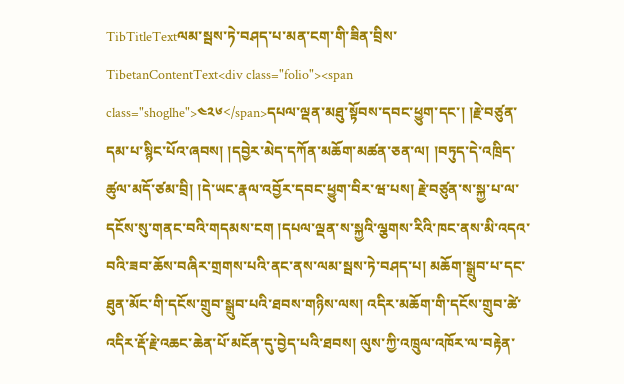TibTitleTextལམ་སྦས་ཏེ་བཤད་པ་མན་ངག་གི་ཟིན་བྲིས་
TibetanContentText<div class="folio"><span class="shoglhe">༤༢༦</span>དཔལ་ལྡན་མཐུ་སྟོབས་དབང་ཕྱུག་དང་། །རྗེ་བཙུན་དམ་པ་སྙིང་པོའ་ཞབས། །དབྱེར་མེད་དཀོན་མཆོག་མཚན་ཅན་ལ། །བཏུད་དེ་འཁྲིད་ཚུལ་མདོ་ཙམ་བྲི། །དེ་ཡང་རྣལ་འབྱོར་དབང་ཕྱུག་བིར་ཝ་པས། རྗེ་བཙུན་ས་སྐྱ་པ་ལ་དངོས་སུ་གནང་བའི་གདམས་ངག །དཔལ་ལྡན་ས་སྐྱའི་ལྕགས་རིའི་ཁང་ནས་མི་འདའ་བའི་ཟབ་ཆོས་བཞིར་གྲགས་པའི་ནང་ནས་ལམ་སྦས་ཏེ་བཤད་པ། མཆོག་སྒྲུབ་པ་དང་ཐུན་མོང་གི་དངོས་གྲུབ་སྒྲུབ་པའི་ཐབས་གཉིས་ལས། འདིར་མཆོག་གི་དངོས་གྲུབ་ཚེ་འདིར་རྡོ་རྗེ་འཆང་ཆེན་པོ་མངོན་དུ་བྱེད་པའི་ཐབས། ལུས་ཀྱི་འཁྲུལ་འཁོར་ལ་བརྟེན་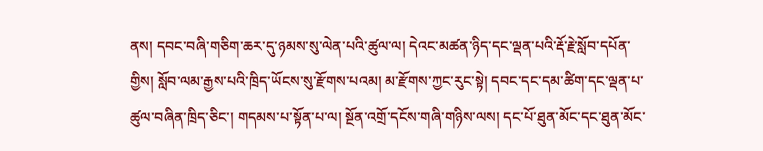ནས། དབང་བཞི་གཅིག་ཆར་དུ་ཉམས་སུ་ལེན་པའི་ཚུལ་ལ། དེའང་མཚན་ཉིད་དང་ལྡན་པའི་རྡོ་རྗེ་སློབ་དཔོན་གྱིས། སློབ་ལམ་རྒྱས་པའི་ཁྲིད་ཡོངས་སུ་རྫོགས་པའམ། མ་རྫོགས་ཀྱང་རུང་སྟེ། དབང་དང་དམ་ཚིག་དང་ལྡན་པ་ཚུལ་བཞིན་ཁྲིད་ཅིང་། གདམས་པ་སྟོན་པ་ལ། སྔོན་འགྲོ་དངོས་གཞི་གཉིས་ལས། དང་པོ་ཐུན་མོང་དང་ཐུན་མོང་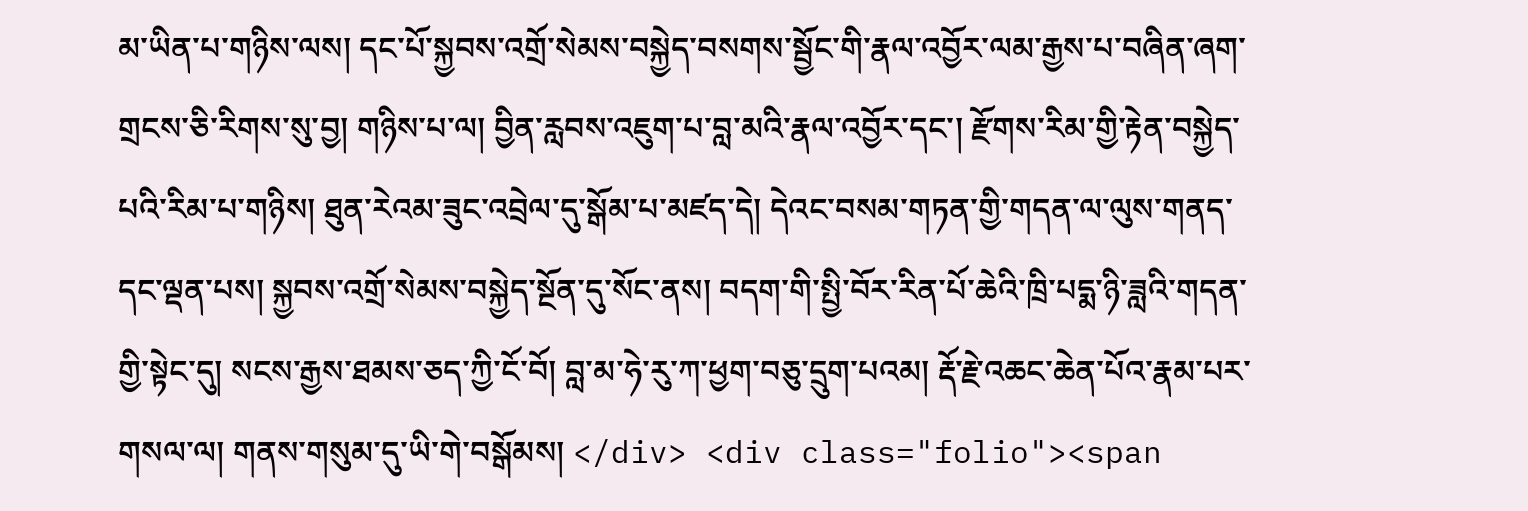མ་ཡིན་པ་གཉིས་ལས། དང་པོ་སྐྱབས་འགྲོ་སེམས་བསྐྱེད་བསགས་སྦྱོང་གི་རྣལ་འབྱོར་ལམ་རྒྱས་པ་བཞིན་ཞག་གྲངས་ཅི་རིགས་སུ་བྱ། གཉིས་པ་ལ། བྱིན་རླབས་འཇུག་པ་བླ་མའི་རྣལ་འབྱོར་དང་། རྫོགས་རིམ་གྱི་རྟེན་བསྐྱེད་པའི་རིམ་པ་གཉིས། ཐུན་རེའམ་ཟུང་འབྲེལ་དུ་སྒོམ་པ་མཛད་དེ། དེའང་བསམ་གཏན་གྱི་གདན་ལ་ལུས་གནད་དང་ལྡན་པས། སྐྱབས་འགྲོ་སེམས་བསྐྱེད་སྔོན་དུ་སོང་ནས། བདག་གི་སྤྱི་བོར་རིན་པོ་ཆེའི་ཁྲི་པདྨ་ཉི་ཟླའི་གདན་གྱི་སྟེང་དུ། སངས་རྒྱས་ཐམས་ཅད་ཀྱི་ངོ་བོ། བླ་མ་ཧེ་རུ་ཀ་ཕྱག་བཅུ་དྲུག་པའམ། རྡོ་རྗེ་འཆང་ཆེན་པོའ་རྣམ་པར་གསལ་ལ། གནས་གསུམ་དུ་ཡི་གེ་བསྒོམས། </div> <div class="folio"><span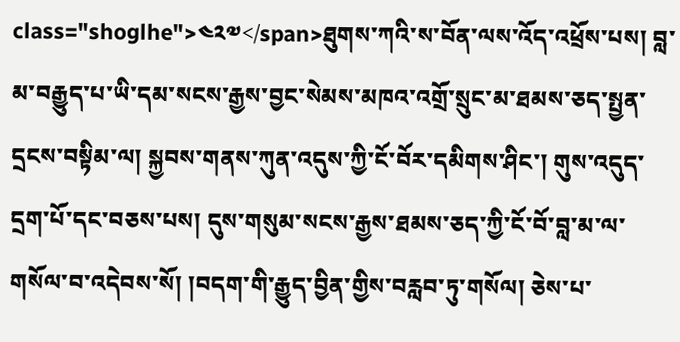class="shoglhe">༤༢༧</span>ཐུགས་ཀའི་ས་བོན་ལས་འོད་འཕྲོས་པས། བླ་མ་བརྒྱུད་པ་ཡི་དམ་སངས་རྒྱས་བྱང་སེམས་མཁའ་འགྲོ་སྲུང་མ་ཐམས་ཅད་སྤྱན་དྲངས་བསྟིམ་ལ། སྐྱབས་གནས་ཀུན་འདུས་ཀྱི་ངོ་བོར་དམིགས་ཤིང་། གུས་འདུད་དྲག་པོ་དང་བཅས་པས། དུས་གསུམ་སངས་རྒྱས་ཐམས་ཅད་ཀྱི་ངོ་བོ་བླ་མ་ལ་གསོལ་བ་འདེབས་སོ། །བདག་གི་རྒྱུད་བྱིན་གྱིས་བརླབ་ཏུ་གསོལ། ཅེས་པ་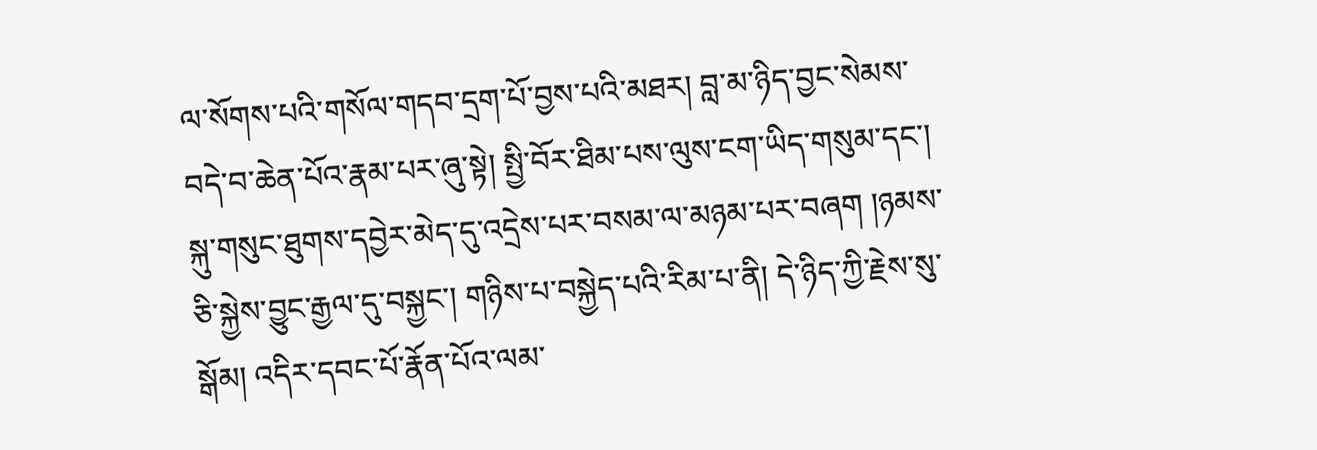ལ་སོགས་པའི་གསོལ་གདབ་དྲག་པོ་བྱས་པའི་མཐར། བླ་མ་ཉིད་བྱང་སེམས་བདེ་བ་ཆེན་པོའ་རྣམ་པར་ཞུ་སྟེ། སྤྱི་བོར་ཐིམ་པས་ལུས་ངག་ཡིད་གསུམ་དང་། སྐུ་གསུང་ཐུགས་དབྱེར་མེད་དུ་འདྲེས་པར་བསམ་ལ་མཉམ་པར་བཞག །ཉམས་ཅི་སྐྱེས་བྱུང་རྒྱལ་དུ་བསྐྱང་། གཉིས་པ་བསྐྱེད་པའི་རིམ་པ་ནི། དེ་ཉིད་ཀྱི་རྗེས་སུ་སྒོམ། འདིར་དབང་པོ་རྣོན་པོའ་ལམ་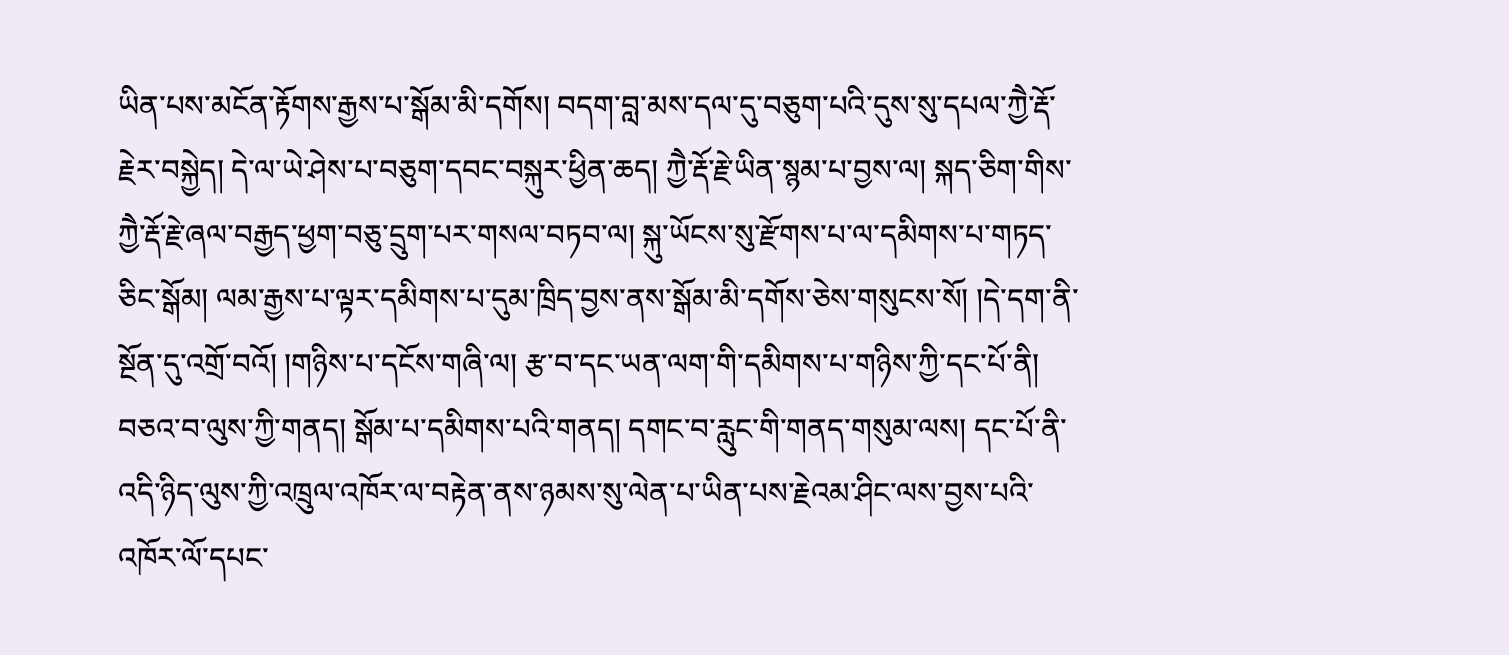ཡིན་པས་མངོན་རྟོགས་རྒྱས་པ་སྒོམ་མི་དགོས། བདག་བླ་མས་དལ་དུ་བཅུག་པའི་དུས་སུ་དཔལ་ཀྱཻ་རྡོ་རྗེར་བསྐྱེད། དེ་ལ་ཡེ་ཤེས་པ་བཅུག་དབང་བསྐུར་ཕྱིན་ཆད། ཀྱཻ་རྡོ་རྗེ་ཡིན་སྙམ་པ་བྱས་ལ། སྐད་ཅིག་གིས་ཀྱཻ་རྡོ་རྗེ་ཞལ་བརྒྱད་ཕྱག་བཅུ་དྲུག་པར་གསལ་བཏབ་ལ། སྐུ་ཡོངས་སུ་རྫོགས་པ་ལ་དམིགས་པ་གཏད་ཅིང་སྒོམ། ལམ་རྒྱས་པ་ལྟར་དམིགས་པ་དུམ་ཁྲིད་བྱས་ནས་སྒོམ་མི་དགོས་ཅེས་གསུངས་སོ། །དེ་དག་ནི་སྔོན་དུ་འགྲོ་བའོ། །གཉིས་པ་དངོས་གཞི་ལ། རྩ་བ་དང་ཡན་ལག་གི་དམིགས་པ་གཉིས་ཀྱི་དང་པོ་ནི། བཅའ་བ་ལུས་ཀྱི་གནད། སྒོམ་པ་དམིགས་པའི་གནད། དགང་བ་རླུང་གི་གནད་གསུམ་ལས། དང་པོ་ནི་འདི་ཉིད་ལུས་ཀྱི་འཁྲུལ་འཁོར་ལ་བརྟེན་ནས་ཉམས་སུ་ལེན་པ་ཡིན་པས་རྗེའམ་ཤིང་ལས་བྱས་པའི་འཁོར་ལོ་དཔང་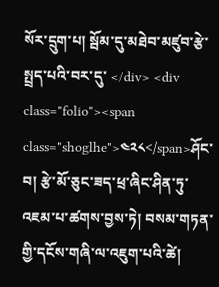སོར་དྲུག་པ། སྦོམ་དུ་མཐེབ་མཛུབ་རྩེ་སྤྲད་པའི་བར་དུ་ </div> <div class="folio"><span class="shoglhe">༤༢༨</span>ཤོང་བ། རྩེ་མོ་ཅུང་ཟད་ཕྲ་ཞིང་ཤིན་ཏུ་འཇམ་པ་ཚགས་བྱས་ཏེ། བསམ་གཏན་གྱི་དངོས་གཞི་ལ་འཇུག་པའི་ཚེ།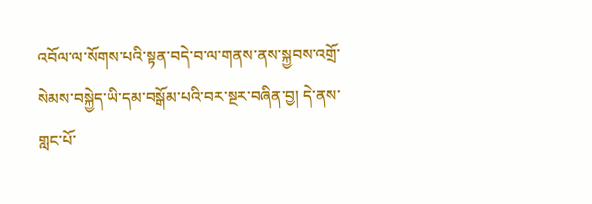འབོལ་ལ་སོགས་པའི་སྟན་བདེ་བ་ལ་གནས་ནས་སྐྱབས་འགྲོ་སེམས་བསྐྱེད་ཡི་དམ་བསྒོམ་པའི་བར་སྔར་བཞིན་བྱ། དེ་ནས་གླང་པོ་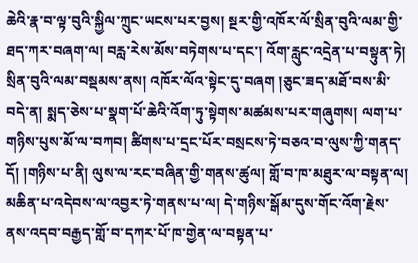ཆེའི་རྣ་བ་ལྟ་བུའི་སྐྱིལ་ཀྲུང་ཡངས་པར་བྱས། སྔར་གྱི་འཁོར་ལོ་སྲིན་བུའི་ལམ་གྱི་ཐད་ཀར་བཞག་ལ། བརླ་རེས་མོས་བཏེགས་པ་དང་། འོག་རླུང་འདྲེན་པ་བསྟུན་ཏེ། སྲིན་བུའི་ལམ་བསྡམས་ནས། འཁོར་ལོའ་སྟེང་དུ་བཞག །ཅུང་ཟད་མཐོ་བས་མི་བདེ་ན། སྨད་ཅེས་པ་སྣག་པོ་ཆེའི་འོག་ཏུ་སྟེགས་མཚམས་པར་གཞུགས། ལག་པ་གཉིས་པུས་མོ་ལ་བཀབ། ཚིགས་པ་དྲང་པོར་བསྲངས་ཏེ་བཅའ་བ་ལུས་ཀྱི་གནད་དོ། །གཉིས་པ་ནི། ལུས་ལ་རང་བཞིན་གྱི་གནས་ཚུལ། གློ་བ་ཁ་མཐུར་ལ་བསྟན་ལ། མཆིན་པ་འདེབས་ལ་འབྱར་ཏེ་གནས་པ་ལ། དེ་གཉིས་སྒོམ་དུས་གོང་འོག་རྗེས་ནས་འདབ་བརྒྱད་གློ་བ་དཀར་པོ་ཁ་གྱེན་ལ་བསྟན་པ་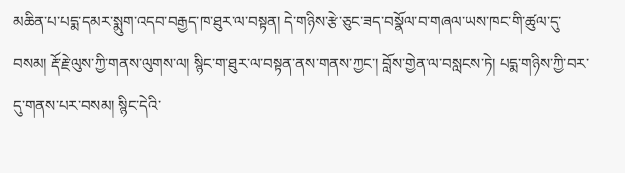མཆིན་པ་པདྨ་དམར་སྨུག་འདབ་བརྒྱད་ཁ་ཐུར་ལ་བསྟན། དེ་གཉིས་རྩེ་ཅུང་ཟད་བསྣོལ་བ་གཞལ་ཡས་ཁང་གི་ཚུལ་དུ་བསམ། རྡོ་རྗེ་ལུས་ཀྱི་གནས་ལུགས་ལ། སྙིང་ག་ཐུར་ལ་བསྟན་ནས་གནས་ཀྱང་། བློས་གྱེན་ལ་བསླངས་ཏེ། པདྨ་གཉིས་ཀྱི་བར་དུ་གནས་པར་བསམ། སྙིང་དེའི་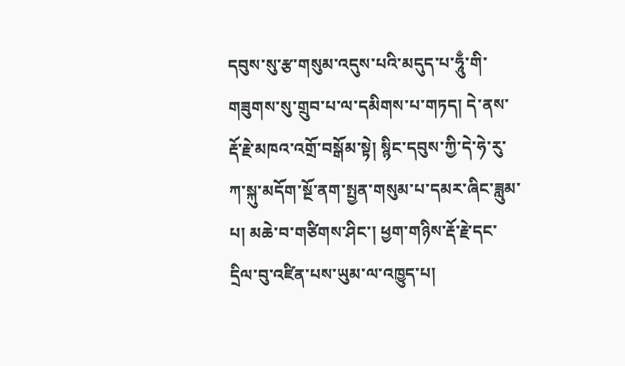དབུས་སུ་རྩ་གསུམ་འདུས་པའི་མདུད་པ་ཧཱུྃ་གི་གཟུགས་སུ་གྲུབ་པ་ལ་དམིགས་པ་གཏད། དེ་ནས་རྡོ་རྗེ་མཁའ་འགྲོ་བསྒོམ་སྟེ། སྙིང་དབུས་ཀྱི་དེ་ཧེ་རུ་ཀ་སྐུ་མདོག་སྔོ་ནག་སྤྱན་གསུམ་པ་དམར་ཞིང་ཟླུམ་པ། མཆེ་བ་གཙིགས་ཤིང་། ཕྱག་གཉིས་རྡོ་རྗེ་དང་དྲིལ་བུ་འཛིན་པས་ཡུམ་ལ་འཁྱུད་པ།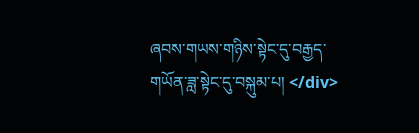ཞབས་གཡས་གཉིས་སྟེང་དུ་བརྒྱད་གཡོན་ཟླ་སྟེང་དུ་བསྐུམ་པ། </div>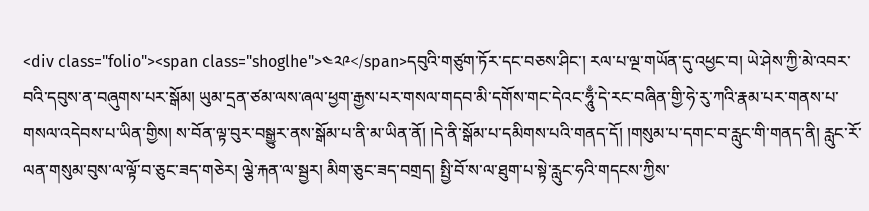<div class="folio"><span class="shoglhe">༤༢༩</span>དབུའི་གཙུག་ཏོར་དང་བཅས་ཤིང་། རལ་པ་ལྔ་གཡོན་དུ་འཕྱང་བ། ཡེ་ཤེས་ཀྱི་མེ་འབར་བའི་དབུས་ན་བཞུགས་པར་སྒོམ། ཡུམ་དྲན་ཙམ་ལས་ཞལ་ཕྱག་རྒྱས་པར་གསལ་གདབ་མི་དགོས་གང་དེའང་ཧཱུྃ་དེ་རང་བཞིན་གྱི་ཧེ་རུ་ཀའི་རྣམ་པར་གནས་པ་གསལ་འདེབས་པ་ཡིན་གྱིས། ས་བོན་ལྟ་བུར་བསྒྱུར་ནས་སྒོམ་པ་ནི་མ་ཡིན་ནོ། །དེ་ནི་སྒོམ་པ་དམིགས་པའི་གནད་དོ། །གསུམ་པ་དགང་བ་རླུང་གི་གནད་ནི། རླུང་རོ་ལན་གསུམ་བུས་ལ་ལྟོ་བ་ཅུང་ཟད་གཅེར། ལྕེ་རྐན་ལ་སྦྱར། མིག་ཅུང་ཟད་བགྲད། སྤྱི་བོ་ས་ལ་ཐུག་པ་སྟེ་རླུང་ཧའི་གདངས་ཀྱིས་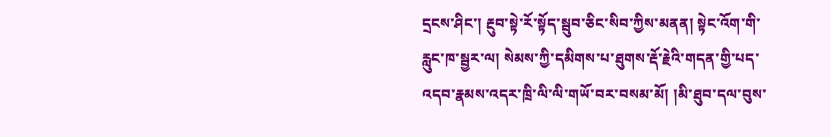དྲངས་ཤིང་། རྔུབ་སྟེ་རོ་སྟོད་སྦུབ་ཅིང་སིབ་ཀྱིས་མནན། སྟེང་འོག་གི་རླུང་ཁ་སྦྱར་ལ། སེམས་ཀྱི་དམིགས་པ་ཐུགས་རྡོ་རྗེའི་གདན་གྱི་པད་འདབ་རྣམས་འདར་ཁྲི་ལི་ལི་གཡོ་བར་བསམ་མོ། །མི་ཐུབ་དལ་བུས་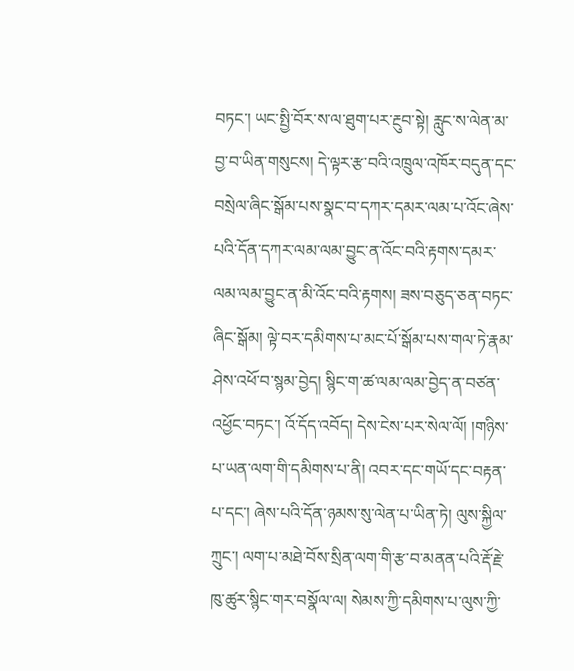བཏང་། ཡང་སྤྱི་བོར་ས་ལ་ཐུག་པར་རྔུབ་སྟེ། རླུང་ས་ལེན་མ་བྱ་བ་ཡིན་གསུངས། དེ་ལྟར་རྩ་བའི་འཁྲུལ་འཁོར་བདུན་དང་བསྲེལ་ཞིང་སྒོམ་པས་སྣང་བ་དཀར་དམར་ལམ་པ་འོང་ཞེས་པའི་དོན་དཀར་ལམ་ལམ་བྱུང་ན་འོང་བའི་རྟགས་དམར་ལམ་ལམ་བྱུང་ན་མི་འོང་བའི་རྟགས། ཟས་བཅུད་ཅན་བཏང་ཞིང་སྒོམ། ལྟེ་བར་དམིགས་པ་མང་པོ་སྒོམ་པས་གལ་ཏེ་རྣམ་ཤེས་འཕོ་བ་སྙམ་བྱེད། སྙིང་ག་ཚ་ལམ་ལམ་བྱེད་ན་བཙན་འཕྱོང་བཏང་། འོ་དོད་འབོད། དེས་ངེས་པར་སེལ་ལོ། །གཉིས་པ་ཡན་ལག་གི་དམིགས་པ་ནི། འབར་དང་གཡོ་དང་བརྟན་པ་དང་། ཞེས་པའི་དོན་ཉམས་སུ་ལེན་པ་ཡིན་ཏེ། ལུས་སྐྱིལ་ཀྲུང་། ལག་པ་མཐེ་བོས་སྲིན་ལག་གི་རྩ་བ་མནན་པའི་རྡོ་རྗེ་ཁུ་ཚུར་སྙིང་གར་བསྣོལ་ལ། སེམས་ཀྱི་དམིགས་པ་ལུས་ཀྱི་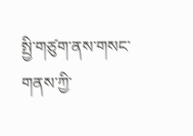སྤྱི་གཙུག་ནས་གསང་གནས་ཀྱི་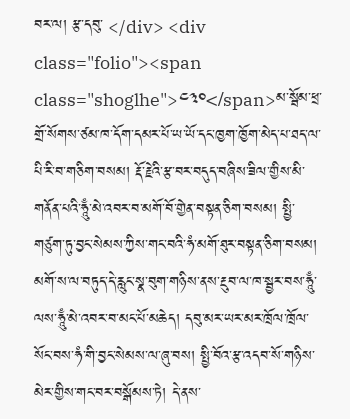བར་ལ། རྩ་དབུ་ </div> <div class="folio"><span class="shoglhe">༤༣༠</span>མ་སྦོམ་ཕྲ་གྲོ་སོགས་ཙམ་ཁ་དོག་དམར་པོ་ཡ་ཡོ་དང་ཁྱག་ཁྱོག་མེད་པ་ཐད་ལ་པི་རི་བ་གཅིག་བསམ། རྡོ་རྗེའི་རྩ་བར་བདུད་བཞིས་ཟིལ་གྱིས་མི་གནོན་པའི་ཧཱུྃ་མེ་འབར་བ་མགོ་བོ་གྱེན་བསྟན་ཅིག་བསམ། སྤྱི་གཙུག་ཏུ་བྱང་སེམས་ཀྱིས་གང་བའི་ཧཾ་མགོ་ཐུར་བསྟན་ཅིག་བསམ། མགོ་ས་ལ་བཏུད་དེ་རླུང་སྣ་བུག་གཉིས་ནས་རྔུབ་ལ་ཁ་སྦྱར་བས་ཧཱུྃ་ལས་ཧཱུྃ་མེ་འབར་བ་མང་པོ་མཆེད། དབུ་མར་ཡར་མར་ཁྲོལ་ཁྲོལ་སོང་བས་ཧཾ་གི་བྱང་སེམས་ལ་ཞུ་བས། སྤྱི་བོའ་རྩ་འདབ་སོ་གཉིས་མེར་གྱིས་གང་བར་བསྒོམས་ཏེ། དེ་ནས་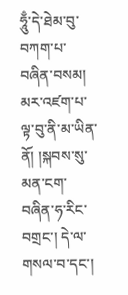ཧཱུྃ་དེ་ཐེམ་བུ་བཀག་པ་བཞིན་བསམ། མར་འཛག་པ་ལྟ་བུ་ནི་མ་ཡིན་ནོ། །སྐབས་སུ་མན་ངག་བཞིན་ཧ་རིང་བགྲང་། དེ་ལ་གསལ་བ་དང་།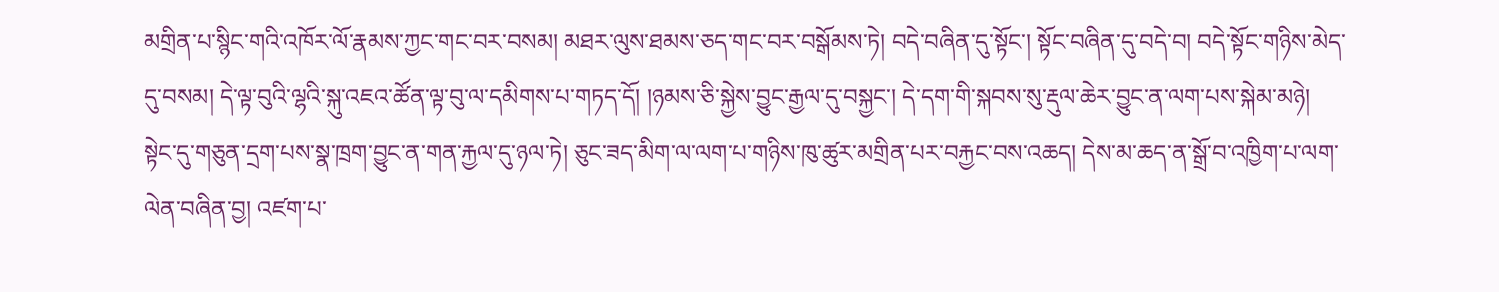མགྲིན་པ་སྙིང་གའི་འཁོར་ལོ་རྣམས་ཀྱང་གང་བར་བསམ། མཐར་ལུས་ཐམས་ཅད་གང་བར་བསྒོམས་ཏེ། བདེ་བཞིན་དུ་སྟོང་། སྟོང་བཞིན་དུ་བདེ་བ། བདེ་སྟོང་གཉིས་མེད་དུ་བསམ། དེ་ལྟ་བུའི་ལྷའི་སྐུ་འཇའ་ཚོན་ལྟ་བུ་ལ་དམིགས་པ་གཏད་དོ། །ཉམས་ཅི་སྐྱེས་བྱུང་རྒྱལ་དུ་བསྐྱང་། དེ་དག་གི་སྐབས་སུ་རྡུལ་ཆེར་བྱུང་ན་ལག་པས་སྐེམ་མཉེ། སྟེང་དུ་གཅུན་དྲག་པས་སྣ་ཁྲག་བྱུང་ན་གན་རྐྱལ་དུ་ཉལ་ཏེ། ཅུང་ཟད་མིག་ལ་ལག་པ་གཉིས་ཁུ་ཚུར་མགྲིན་པར་བརྐྱང་བས་འཆད། དེས་མ་ཆད་ན་སྒྲོ་བ་འཁྱིག་པ་ལག་ལེན་བཞིན་བྱ། འཛག་པ་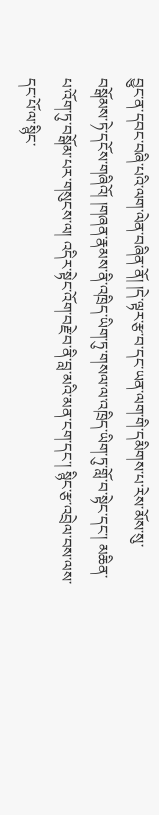བྱུང་ན་དབང་བཞི་པའི་ལག་ལེན་བཞིན་ནོ། །དེ་ལྟར་རྩ་བ་དང་ཡན་ལག་གི་དམིགས་པ་རེས་མོས་སུ་བསྒོམས་ཏེ་དངོས་གཞིའོ། །གཞན་རྣམས་ནི་འཁྲིད་ཡིག་ཏུ་གསལ་ལ་འཁྲིད་ཡིག་ཏུ་གློ་བ་སྟེང་དང་། མཆིན་པ་འོག་ཏུ་བསྒོམ་པར་གསུངས་ལ། འདིར་སྟེང་འོག་བརྗེ་བ་ནི་བླ་མའི་མན་ངག་དང་། སྙིང་རྩ་འབྲེལ་བས་ལས་དང་པོ་ལ་སྙིང་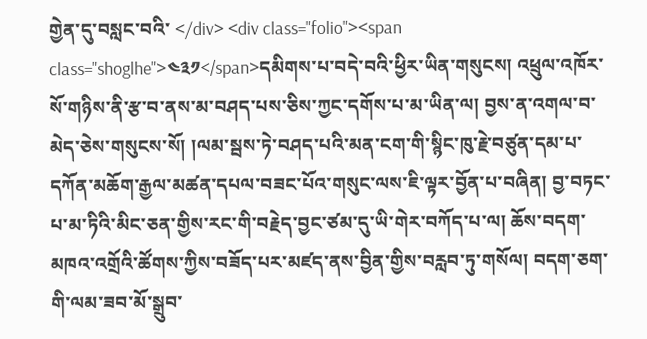གྱེན་དུ་བསླང་བའི་ </div> <div class="folio"><span class="shoglhe">༤༣༡</span>དམིགས་པ་བདེ་བའི་ཕྱིར་ཡིན་གསུངས། འཕྲུལ་འཁོར་སོ་གཉིས་ནི་རྩ་བ་ནས་མ་བཤད་པས་ཅིས་ཀྱང་དགོས་པ་མ་ཡིན་ལ། བྱས་ན་འགལ་བ་མེད་ཅེས་གསུངས་སོ། །ལམ་སྦས་ཏེ་བཤད་པའི་མན་ངག་གི་སྙིང་ཁུ་རྗེ་བཙུན་དམ་པ་དཀོན་མཆོག་རྒྱལ་མཚན་དཔལ་བཟང་པོའ་གསུང་ལས་ཇི་ལྟར་བྱོན་པ་བཞིན། བྱ་བཏང་པ་མ་ཏིའི་མིང་ཅན་གྱིས་རང་གི་བརྗེད་བྱང་ཙམ་དུ་ཡི་གེར་བཀོད་པ་ལ། ཆོས་བདག་མཁའ་འགྲོའི་ཚོགས་ཀྱིས་བཟོད་པར་མཛད་ནས་བྱིན་གྱིས་བརླབ་ཏུ་གསོལ། བདག་ཅག་གི་ལམ་ཟབ་མོ་སྒྲུབ་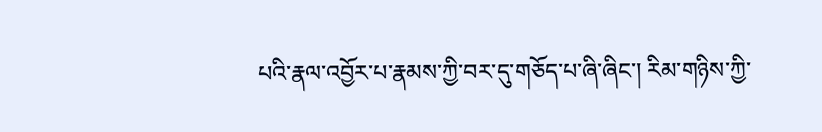པའི་རྣལ་འབྱོར་པ་རྣམས་ཀྱི་བར་དུ་གཅོད་པ་ཞི་ཞིང་། རིམ་གཉིས་ཀྱི་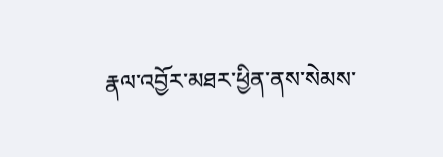རྣལ་འབྱོར་མཐར་ཕྱིན་ནས་སེམས་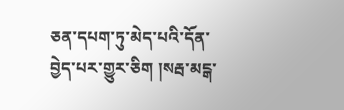ཅན་དཔག་ཏུ་མེད་པའི་དོན་བྱེད་པར་གྱུར་ཅིག །སརྦ་མངྒ་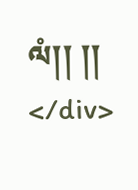ལཾ།། །། </div>